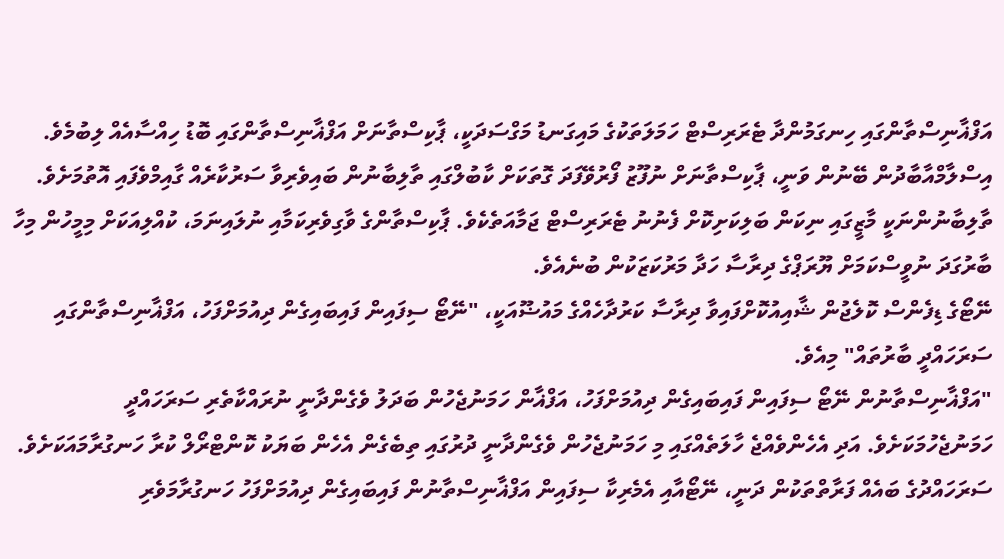އަފްޣާނިސްތާންގައި ހިނގަމުންދާ ޓެރަރިސްޓް ހަމަލަތަކުގެ މައިގަނޑު މަގްސަދަކީ، ޕާކިސްތާނަށް އަފްޣާނިސްތާންގައި ބޮޑު ހިއްސާއެއް ލިބުމެވެ. އިސްލާމްއާބާދުން ބޭނުން ވަނީ، ޕާކިސްތާނަށް ނުފޫޒު ފޯރުވޭފަދަ ގޮތަކަށް ކާބުލްގައި ތާލިބާނުން ބައިވެރިވާ ސަރުކާރެއް ގާއިމްވެފައި އޮތުމަށެވެ. ތާލިބާނުންނަކީ މާޒީގައި ނިކަން ބަލިކަށިކޮށް ފެނުނު ޓެރަރިސްޓް ޖަމާއަތެކެވެ. ޕާކިސްތާންގެ ވާގިވެރިކަމާއި ނުލައިނަމަ، ކުއްލިއަކަށް މިމީހުން މިހާ ބާރުގަދަ ނުވީސްކަމަށް ޔޫރަޕްގެ ދިރާސާ ހަދާ މަރުކަޒަކުން ބުނެއެވެ.
ނޭޓޯގެ ޑިފެންސް ކޮލެޖުން ޝާއިއުކޮށްފައިވާ ދިރާސާ ކަރުދާހެއްގެ މައުޟޫއަކީ، "ނޭޓޯ ސިފައިން ފައިބައިގެން ދިއުމަށްފަހު، އަފްޣާނިސްތާންގައި ސަރަހައްދީ ބާރުތައް" މިއެވެ.
"އަފްޣާނިސްތާނުން ނޭޓޯ ސިފައިން ފައިބައިގެން ދިއުމަށްފަހު، އަފްޣާން ހަމަނުޖެހުން ބަދަލު ވެގެންދާނީ ނުރައްކާތެރި ސަރަހައްދީ ހަމަނުޖެހުމަކަށެވެ. އަދި އެހެންވެއްޖެ ހާލަތެއްގައި މި ހަމަނުޖެހުން ވެގެންދާނީ ދުރުގައި ތިބެގެން އެހެން ބަޔަކު ކޮންޓްރޯލް ކުރާ ހަނގުރާމައަކަށެވެ. ސަރަހައްދުގެ ބައެއް ފަރާތްތަކުން ދަނީ، ނޭޓޯއާއި އެމެރިކާ ސިފައިން އަފްޣާނިސްތާނުން ފައިބައިގެން ދިއުމަށްފަހު ހަނގުރާމަވެރި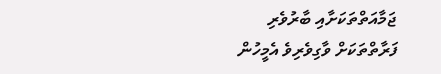ޖަމާއަތްތަކަށާއި ބާރުވެރި ފަރާތްތަކަށް ވާގިވެރިވެ އެމީހުން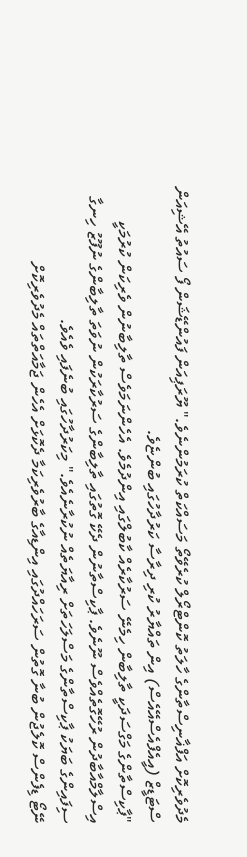މެދުވެރިކޮށް އަފްޣާނިސްތާންގެ ހާލަތު ކޮންޓްރޯލް ކުރެވޭތޯ މަސައްކަތް ކުރަމުންނެވެ." ޔޫރަޕިއަން ފައުންޑޭޝަން ފޯ ސައުތު އޭޝިއަން ސްޓަޑީޒް (އީއެފްއެސްއޭއެސް) އިން ތައްޔާރު ކުރި ދިރާސާ ކަރުދާހުގައި ބުންޏެވެ.
"ޕާކިސްތާންގެ މަގްސަދަކީ ތާލިބާން ހިމެނޭ ސަރުކާރެއް ކާބުލްގައި އިންދުމެވެ. އެހެންނަމަވެސް ތާލިބާނުން ވެރިކަން ކުރުމަކީ އިސްލާމްއާބާދުން ރުހޭގޮތެއްވެސް ނޫނެވެ. ޕާކިސްތާނުން ދެކޭ ގޮތުގައި ތާލިބާންގެ ސަރުކާރަކުން ނުވަތަ ތާލިބާންގެ ނުފޫޒު ހިނގާ ސިފައިންގެ ބަޔަކު ޕާކިސްތާންގެ މަސްލަހަތަށް ރިއާޔަތެއް ނުކުރާނެއެވެ." މިކަރުދާހުގައި ބުނެފައި ވެއެވެ.
ނޭޓޯ ޑިފެންސް ކޮލެޖުން ބުނާ ގޮތުން ސަރަހައްދުގައި އިންޑިއާގެ ބާރުވެރިކަމާ ދެކޮޅަށް އެހެން ޖަމާއަތްތައް މެދުވެރިކޮށް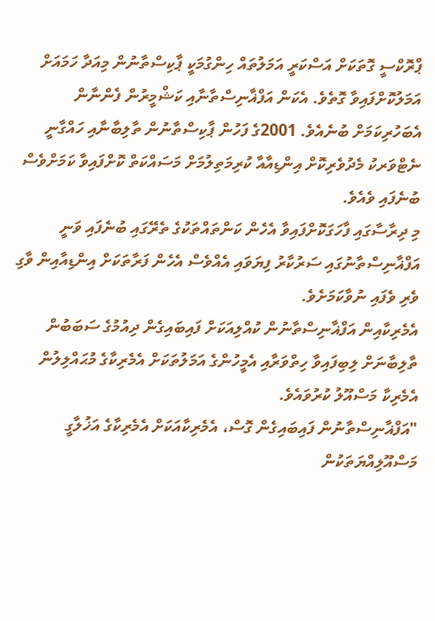ޕްރޮކްސީ ގޮތަކަށް އަސްކަރީ އަމަލުތައް ހިންގުމަކީ ޕާކިސްތާނުން މިއަދާ ހަމައަށް އަމަލުކޮށްފައިވާ ގޮތެވެ. އެކަން އަފްޣާނިސްތާނާއި ކަޝްމީރުން ފެންނާން އެބަހުރިކަމަށް ބުނެއެވެ. 2001ގެ ފަހުން ޕާކިސްތާނުން ތާލިބާނާއި ހައްގާނީ ނެޓްވަރކު މެދުވެރިކޮށް އިންޑިއާއާ ކުރިމަތިލުމަށް މަސައްކަތް ކޮށްފައިވާ ކަމަށްވެސް ބުނެފައި ވެއެވެ.
މި ދިރާސާގައި ފާހަގަކޮށްފައިވާ އެހެން ކަންތައްތަކުގެ ތެރޭގައި ބުނެފައި ވަނީ އަފްޣާނިސްތާނުގައި ސަރުކާރު ފިޔަވައި އެއްވެސް އެހެން ފަރާތަކަށް އިންޑިއާއިން ވާގި ވެރި ވެފައި ނުވާކަމަށެވެ.
އެމެރިކާއިން އަފްޣާނިސްތާނުން ކުއްލިއަކަށް ފައިބައިގެން ދިއުމުގެ ސަބަބުން ތާލިބާނަށް ލިބިފައިވާ ހިތްވަރާއި އެމީހުންގެ އަމަލުތަކަށް އެމެރިކާގެ މުޙައްލިލުން އެމެރިކާ މަސްއޫލު ކުރުވައެވެ.
"އަފްޣާނިސްތާނުން ފައިބައިގެން ގޮސް، އެމެރިކާއަކަށް އެމެރިކާގެ އަޚުލާގީ މަސްއޫލިއްޔަތަކުން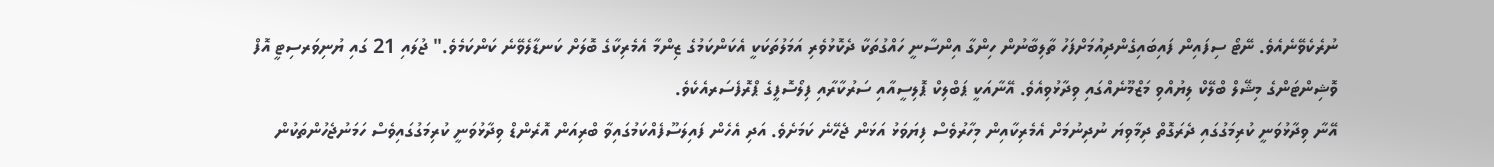ނުރެކެވޭނެއެވެ. ނޭޓޯ ސިފައިން ފައިބައިގެންދިއުމަށްފަހު ތާލިބާނުން ހިންގާ އިންސާނީ ހައްގުތަކާ ދެކޮޅުވެރި އަމަލުތަކަކީ އެކަންކަމުގެ ޒިންމާ އެމެރިކާގެ ބޮލަށް ކަނޑާލެވޭނެ ކަންކަމެވެ." ޖުލައި 21 ގައި ޔުނިވަރސިޓީ އޮފް ވޮޝިންޓަންގެ މިޝޭލް ބްލޭކް ލިޔުއްވި މަޒްމޫނެއްގައި ވިދާޅުވިއެވެ. އޭނާއަކީ ޕަބްލިކް ޕޮލިސީއާއި ސަރުކާރާއި ފިލޯސޮފީގެ ޕްރޮފެސަރއެކެވެ.
އޭނާ ވިދާޅުވަނީ ކުރިމަގުގައި ދެރަގޮތް ދިމާވިޔަ ނުދިނުމަށް އެމެރިކާއިން މިހާރުވެސް ފިޔަވަޅު އަޅަން ޖެހޭނެ ކަމަށެވެ. އަދި އެހެން ފައިލަސޫފެއްކަމުގައިވާ ބްރިއަން އޮރެންޑް ވިދާޅުވަނީ ކުރިމަގުގައިވެސް ހަމަނުޖެހުންތަކުން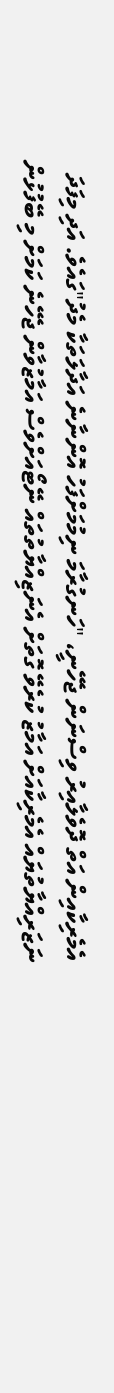އެމެރިކާއިން އަތް ދޮވެލާއިރު ވިސްނަން ޖެހޭނީ، "ހަނގުރާމަ ނިމުމަށްފަހު އޮންނާނެ އަދާލަތަކާ މެދު"ގައެވެ. އަދި މިފަދަ ނަޒަރިއްޔާތުޔައް އެމެރިކާއަށް އަމާޒު ކުރެވޭ ގޮތަށް އެނަޒިއްޔާތުތައް ނޭޓޯއަށްވެސް އަމާޒުވާން ޖެހޭނެ ކަމަށް މި ބޭފުޅުން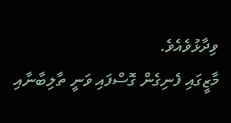ވިދާޅުވެއެވެ.
މާޒީގައި ފެނިގެން ގޮސްފައި ވަނީ ތާލިބާނާއި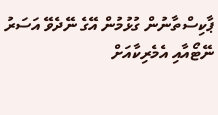ޕާކިސްތާނުން ގުޅުމުން އޭގެ ނޭދެވޭ އަސަރު ނޭޓޯއާއި އެމެރިކާއަށް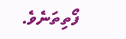ފޯތިތަނެވެ.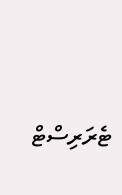ޓެރަރިސްޓް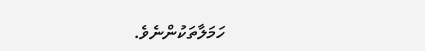ހަމަލާތަކުންނެވެ.